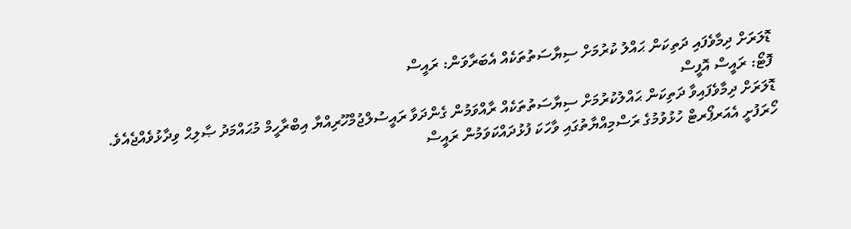ޑޮލަރަށް ދިމާވެފައި ދަތިކަން ޙައްލު ކުރުމަށް ސިޔާސަތުތަކެއް އެބަރާވަން: ރައީސް
ފޮޓޯ: ރައީސް އޮފީސް
ޑޮލަރަށް ދިމާވެފައިވާ ދަތިކަން ޙައްލުކުރުމަށް ސިޔާސަތުތަކެއް ރާއްވަމުން ގެންދަވާ ރައީސުލްޖުމްހޫރިއްޔާ އިބްރާހީމް މުޙައްމަދު ޞާލިޙް ވިދާޅުވެއްޖެއެވެ.
ހޯރަފުށީ އެއަރޕޯރޓް ހުޅުވުމުގެ ރަސްމިއްޔާތުގައި ވާހަކަ ފުޅުދައްކަވަމުން ރައީސް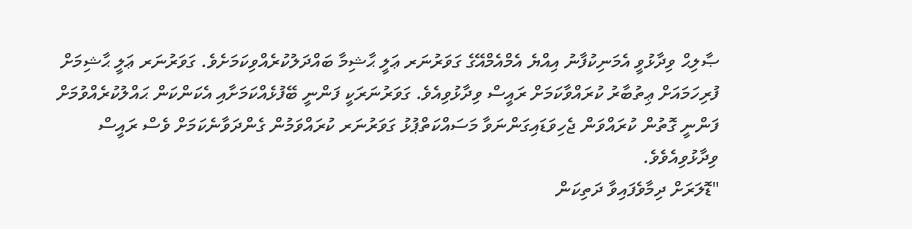ޞާލިޙް ވިދާޅުވީ އެމަނިކުފާނު އިއްޔެ އެމްއެމްއޭގެ ގަވަރުނަރ ޢަލީ ޙާޝިމާ ބައްދަލުކުރެއްވިކަމަށެވެ. ގަވަރުނަރ ޢަލީ ޙާޝިމަށް ފުރިހަމައަށް ޢިތުބާރު ކުރައްވާކަމަށް ރައީސް ވިދާޅުވިއެވެ. ގަވަރުނަރަކީ ފަންނީ ބޭފުޅެއްކަމަށާއި އެކަންކަން ޙައްލުކުރެއްވުމަށް ފަންނީ ގޮތުން ކުރައްވަން ޖެހިވަޑައިގަންނަވާ މަސައްކަތްޕުޅު ގަވަރުނަރ ކުރައްވަމުން ގެންދަވާނެކަމަށް ވެސް ރައީސް ވިދާޅުވިއެވެވެ.
"ޑޮލަރަށް ދިމާވެފައިވާ ދަތިކަން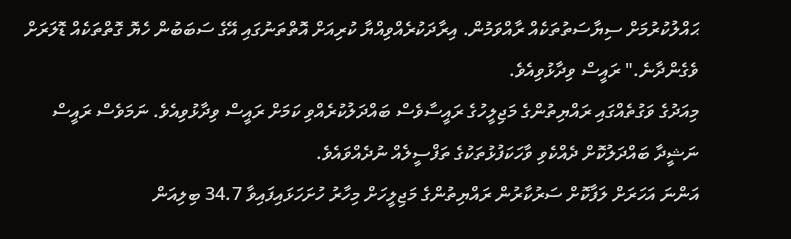ޙައްލުކުރުމަށް ސިޔާސަތުތަކެއް ރާއްވަމުން. އިރާދަކުރެއްވިއްޔާ ކުރިއަށް އޮތްތަނުގައި އޭގެ ސަބަބުން ހެޔޮ ގޮތްތަކެއް ޑޮލަރަށް ވެގެންދާނެ." ރައީސް ވިދާޅުވިއެވެ.
މިއަދުގެ ވަގުތެއްގައި ރައްޔިތުންގެ މަޖިލީހުގެ ރައީސާވެސް ބައްދަލުކުރެއްވި ކަމަށް ރައީސް ވިދާޅުވިއެވެ. ނަމަވެސް ރައީސް ނަޝީދާ ބައްދަލުކޮށް ދެއްކެވި ވާހަކަފުޅުތަކުގެ ތަފްސީލެއް ނުދެއްވައެވެ.
އަންނަ އަހަރަށް ލަފާކޮށް ސަރުކާރުން ރައްޔިތުންގެ މަޖިލީހަށް މިހާރު ހުށަހަޅައިފައިވާ 34.7 ބިލިއަން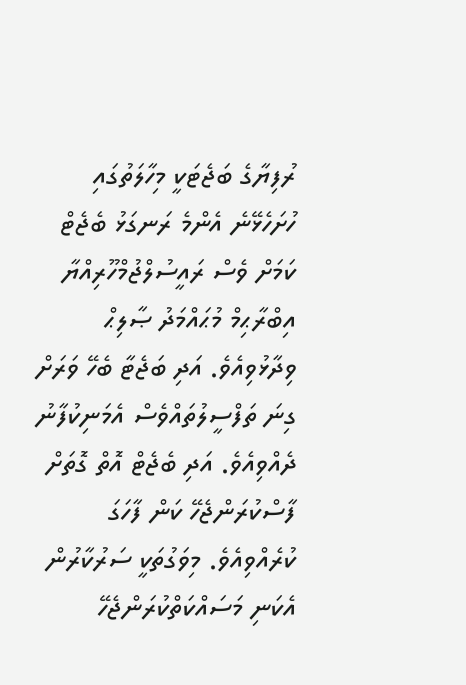ރުފިޔާގެ ބަޖެޓަކީ މިހާލަތުގައި ހުށަހެޅޭނެ އެންމެ ރަނގަޅު ބެޖެޓް ކަމަށް ވެސް ރައީސުލްޖުމްހޫރިއްޔާ އިބްރާޙިމް މުޙައްމަދު ޞާލިޙް ވިދާޅުވިއެވެ. އަދި ބަޖެޓާ ބެހޭ ވަރަށް ގިނަ ތަފްސީލުތައްވެސް އެމަނިކުފާނު ދެއްވިއެވެ. އަދި ބެޖެޓް އޮތް ގޮތަށް ފާސްކުރަންޖެހޭ ކަން ފާހަގަ ކުރެއްވިއެވެ. މިވަގުތަކީ ސަރުކާރުން އެކަނި މަސައްކަތްކުރަންޖެހޭ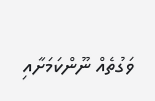ވަގުތެއް ނޫންކަމަށާއި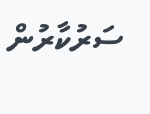ސަރުކާރުން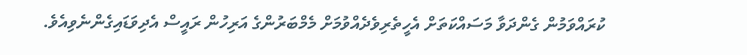ކުރައްވަމުން ގެންދަވާ މަސައްކަތަށް އެހީތެރިވެދެއްވުމަށް މެމްބަރުންގެ އަރިހުން ރައީސް އެދިވަޑައިގެންނެވިއެވެ.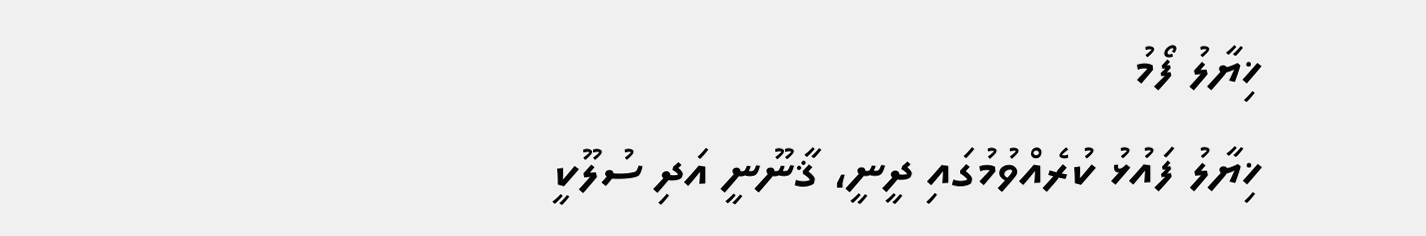ޚިޔާލު ފޯމު
ޚިޔާލު ފައުޅު ކުރެއްވުމުގައި ދީނީ، ޤާނޫނީ އަދި ސުލޫކީ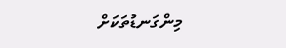މިންގަނޑުތަކަށް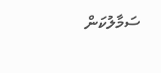ސަމާލުކަން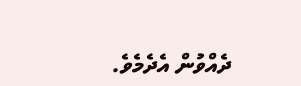ދެއްވުން އެދެމެވެ.